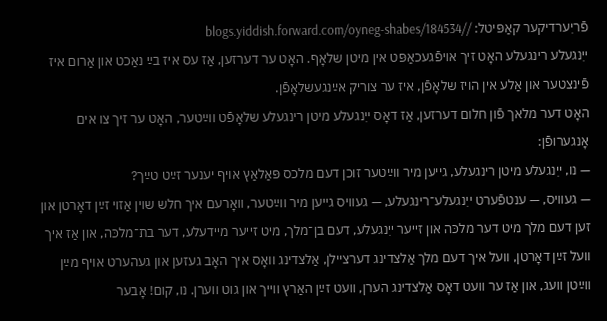פֿריִערדיקער קאַפּיטל: //blogs.yiddish.forward.com/oyneg-shabes/184534
ייִנגעלע רינגעלע האָט זיך אויפֿגעכאַפּט אין מיטן שלאָף. האָט ער דערזען, אַז עס איז בײַ נאַכט און אַרום איז פֿינצטער און אַלע אין הויז שלאָפֿן, איז ער צוריק אײַנגעשלאָפֿן.
האָט דער מלאך פֿון חלום דערזען, אַז דאָס ייִנגעלע מיטן רינגעלע שלאָפֿט ווײַטער, האָט ער זיך צו אים אָנגערופֿן:
— נו, ייִנגעלע מיטן רינגעלע, גייען מיר ווײַטער זוכן דעם מלכס פּאַלאַץ אויף יענער זײַט טײַך?
— געוויס, — ענטפֿערט ייִנגעלע־רינגעלע, — געוויס גייען מיר ווײַטער, וואָרעם איך חלש שוין אַזוי זײַן דאָרטן און זען דעם מלך מיט דער מלכּה און זייער ייִנגעלע, דעם בן־מלך, מיט זייער מיידעלע, דער בת־מלכּה, און אַז איך וועל זײַן דאָרטן, וועל איך דעם מלך אַלצדינג דערציילן, אַלצדינג וואָס איך האָב געזען און געהערט אויף מײַן ווײַטן וועג, און אַז ער וועט דאָס אַלצדינג הערן, וועט זײַן האַרץ ווייך און גוט ווערן. נו, קום! אָבער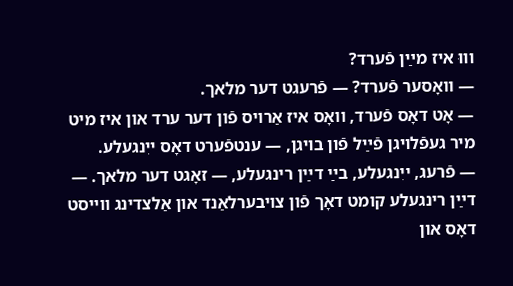וווּ איז מײַן פֿערד?
— וואָסער פֿערד? — פֿרעגט דער מלאך.
— אָט דאָס פֿערד, וואָס איז אַרויס פֿון דער ערד און איז מיט מיר געפֿלויגן פֿײַל פֿון בויגן, — ענטפֿערט דאָס ייִנגעלע.
— פֿרעג, ייִנגעלע, בײַ דײַן רינגעלע, — זאָגט דער מלאך. — דײַן רינגעלע קומט דאָך פֿון צויבערלאַנד און אַלצדינג ווייסט דאָס און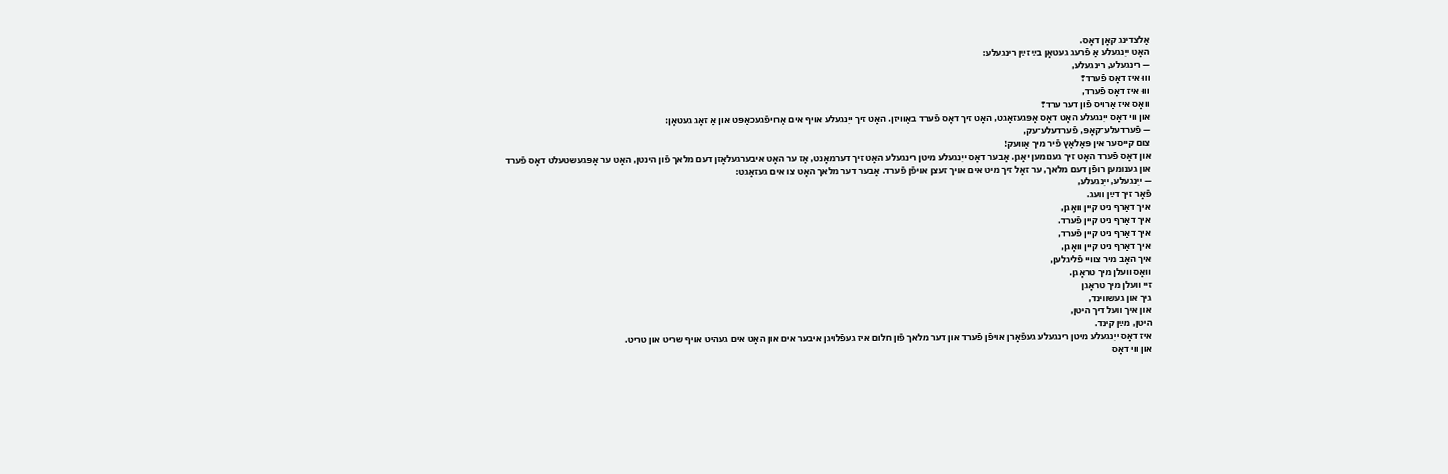אַלצדינג קאָן דאָס.
האָט ייִנגעלע אַ פֿרעג געטאָן בײַ זײַן רינגעלע:
— רינגעלע, רינגעלע,
וווּ איז דאָס פֿערד?
וווּ איז דאָס פֿערד,
וואָס איז אַרויס פֿון דער ערד?
און ווי דאָס ייִנגעלע האָט דאָס אָפּגעזאָגט, האָט זיך דאָס פֿערד באַוויזן. האָט זיך ייִנגעלע אויף אים אַרויפֿגעכאַפּט און אַ זאָג געטאָן:
— פֿערדעלע־קאָפּ, פֿערדעלע־עק,
צום קייסער אין פּאַלאַץ פֿיר מיך אַוועק!
און דאָס פֿערד האָט זיך גענומען יאָגן. אָבער דאָס ייִנגעלע מיטן רינגעלע האָט זיך דערמאָנט, אַז ער האָט איבערגעלאָזן דעם מלאך פֿון הינטן, האָט ער אָפּגעשטעלט דאָס פֿערד און גענומען רופֿן דעם מלאך, ער זאָל זיך מיט אים אויך זעצן אויפֿן פֿערד. אָבער דער מלאך האָט צו אים געזאָגט:
— ייִנגעלע, ייִנגעלע,
פֿאָר זיך דײַן וועג.
איך דאַרף ניט קיין וואָגן,
איך דאַרף ניט קיין פֿערד.
איך דאַרף ניט קיין פֿערד,
איך דאַרף ניט קיין וואָגן,
איך האָב מיר צוויי פֿליגלען,
וואָס וועלן מיך טראָגן.
זיי וועלן מיך טראָגן
גיך און געשווינד,
און איך וועל דיך היטן,
היטן, מײַן קינד.
איז דאָס ייִנגעלע מיטן רינגעלע געפֿאָרן אויפֿן פֿערד און דער מלאך פֿון חלום איז געפֿלויגן איבער אים און האָט אים געהיט אויף שריט און טריט.
און ווי דאָס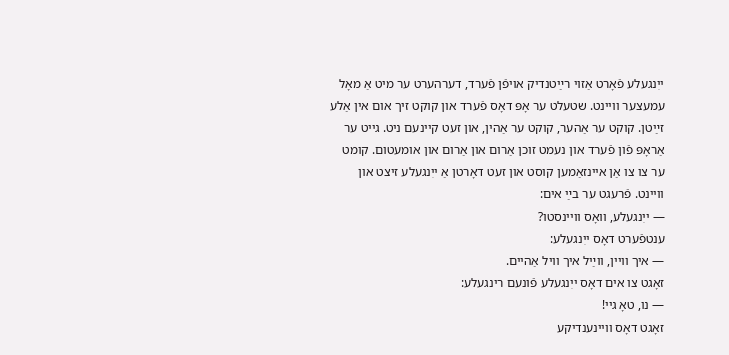ייִנגעלע פֿאָרט אַזוי רײַטנדיק אויפֿן פֿערד, דערהערט ער מיט אַ מאָל עמעצער וויינט. שטעלט ער אָפּ דאָס פֿערד און קוקט זיך אום אין אַלע זײַטן. קוקט ער אַהער, קוקט ער אַהין, און זעט קיינעם ניט. גייט ער אַראָפּ פֿון פֿערד און נעמט זוכן אַרום און אַרום און אומעטום. קומט ער צו צו אַן איינזאַמען קוסט און זעט דאָרטן אַ ייִנגעלע זיצט און וויינט. פֿרעגט ער בײַ אים:
— ייִנגעלע, וואָס וויינסטו?
ענטפֿערט דאָס ייִנגעלע:
— איך וויין, ווײַל איך וויל אַהיים.
זאָגט צו אים דאָס ייִנגעלע פֿונעם רינגעלע:
— נו, טאָ גיי!
זאָגט דאָס וויינענדיקע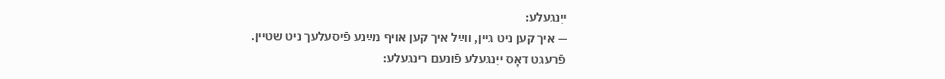ייִנגעלע:
— איך קען ניט גיין, ווײַל איך קען אויף מײַנע פֿיסעלעך ניט שטיין.
פֿרעגט דאָס ייִנגעלע פֿונעם רינגעלע: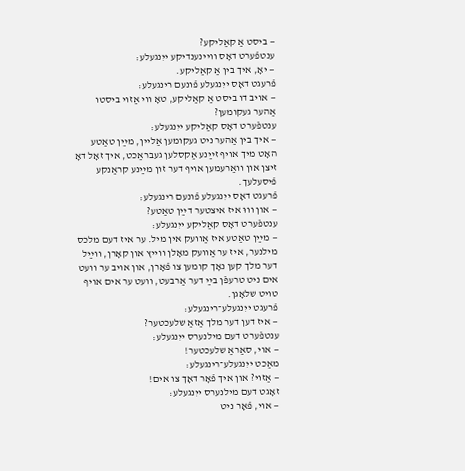— ביסט אַ קאַליקע?
ענטפֿערט דאָס וויינענדיקע ייִנגעלע:
— יאָ, איך בין אַ קאַליקע.
פֿרעגט דאָס ייִנגעלע פֿונעם רינגעלע:
— אויב דו ביסט אַ קאַליקע, טאָ ווי אַזוי ביסטו אַהער געקומען?
ענטפֿערט דאָס קאַליקע ייִנגעלע:
— איך בין אַהער ניט געקומען אַליין, מײַן טאַטע האָט מיך אויף זײַנע אַקסלען געבראַכט, איך זאָל דאָ זיצן און וואַרעמען אויף דער זון מײַנע קראַנקע פֿיסעלעך.
פֿרעגט דאָס ייִנגעלע פֿונעם רינגעלע:
— און וווּ איז איצטער דײַן טאַטע?
ענטפֿערט דאָס קאַליקע ייִנגעלע:
— מײַן טאַטע איז אַוועק אין מיל. ער איז דעם מלכס מילנער, איז ער אַוועק מאָלן ווייץ און קאָרן, ווײַל דער מלך קען נאָך קומען צו פֿאָרן, און אויב ער וועט אים ניט טרעפֿן בײַ דער אַרבעט, וועט ער אים אויף טויט שלאָגן.
פֿרעגט ייִנגעלע־רינגעלע:
— איז דען דער מלך אַזאַ שלעכטער?
ענטפֿערט דעם מילנערס ייִנגעלע:
— אוי, סאַראַ שלעכטער!
מאַכט ייִנגעלע־רינגעלע:
— אַזוי? און איך פֿאָר דאָך צו אים!
זאָגט דעם מילנערס ייִנגעלע:
— אוי, פֿאָר ניט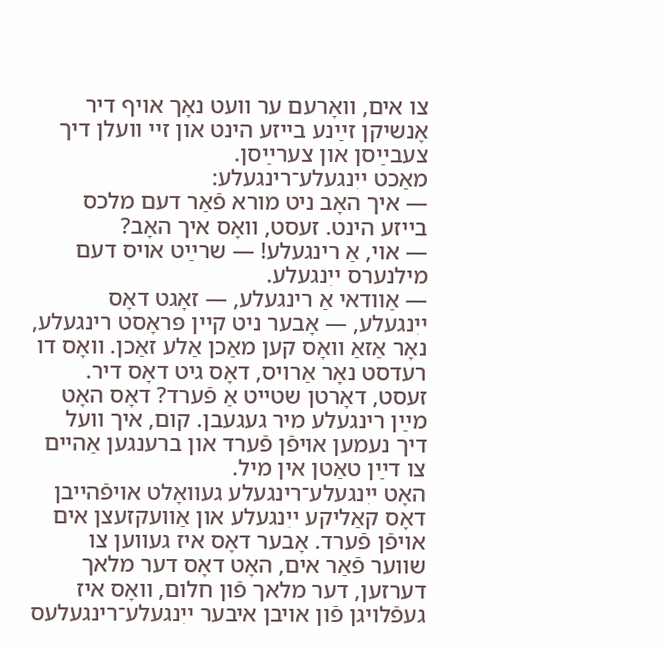צו אים, וואָרעם ער וועט נאָך אויף דיר אָנשיקן זײַנע בייזע הינט און זיי וועלן דיך צעבײַסן און צערײַסן.
מאַכט ייִנגעלע־רינגעלע:
— איך האָב ניט מורא פֿאַר דעם מלכס בייזע הינט. זעסט, וואָס איך האָב?
— אוי, אַ רינגעלע! — שרײַט אויס דעם מילנערס ייִנגעלע.
— אַוודאי אַ רינגעלע, — זאָגט דאָס ייִנגעלע, — אָבער ניט קיין פּראָסט רינגעלע, נאָר אַזאַ וואָס קען מאַכן אַלע זאַכן. וואָס דו רעדסט נאָר אַרויס, דאָס גיט דאָס דיר. זעסט, דאָרטן שטייט אַ פֿערד? דאָס האָט מײַן רינגעלע מיר געגעבן. קום, איך וועל דיך נעמען אויפֿן פֿערד און ברענגען אַהיים צו דײַן טאַטן אין מיל.
האָט ייִנגעלע־רינגעלע געוואָלט אויפֿהייבן דאָס קאַליקע ייִנגעלע און אַוועקזעצן אים אויפֿן פֿערד. אָבער דאָס איז געווען צו שווער פֿאַר אים, האָט דאָס דער מלאך דערזען, דער מלאך פֿון חלום, וואָס איז געפֿלויגן פֿון אויבן איבער ייִנגעלע־רינגעלעס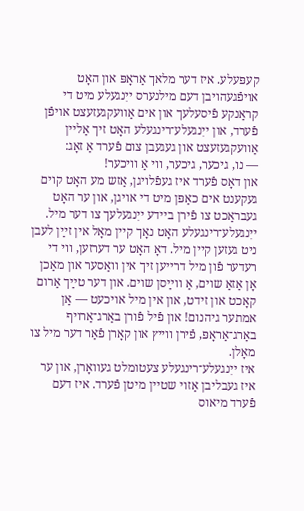קעפּעלע. איז דער מלאך אַראָפּ און האָט אויפֿגעהויבן דעם מילנערס ייִנגעלע מיט די קראַנקע פֿיסעלעך און אים אַוועקגעזעצט אויפֿן פֿערד, און ייִנגעלע־רינגעלע האָט זיך אַליין אַוועקגעזעצט און געגעבן צום פֿערד אַ זאָג:
— נו, גיכער, גיכער, ווי אַ וויכער!
און דאָס פֿערד איז געפֿלויגן, אַזש מע האָט קוים געקענט אים כאַפּן מיט די אויגן, און ער האָט געבראַכט צו פֿירן ביידע ייִנגעלעך צו דער מיל.
ייִנגעלע־רינגעלע האָט נאָך קיין מאָל אין זײַן לעבן ניט געזען קיין מיל. דאָ האָט ער דערזען, ווי די רעדער פֿון מיל דרייען זיך אין וואַסער און מאַכן אָן אַזאַ שוים, אַ ווײַסן שוים. און דער טײַך אַרום קאָכט און זידט, און אין מיל אויכעט — אַן אמתער גיהנום! און פֿיל פֿורן באַרג־אַרויף באַרג־אַראָפּ, פֿירן ווייץ און קאָרן פֿאַר דער מיל צו מאָלן.
איז ייִנגעלע־רינגעלע צעטומלט געוואָרן, און ער איז געבליבן אַזוי שטיין מיטן פֿערד. איז דעם פֿערד מיאוס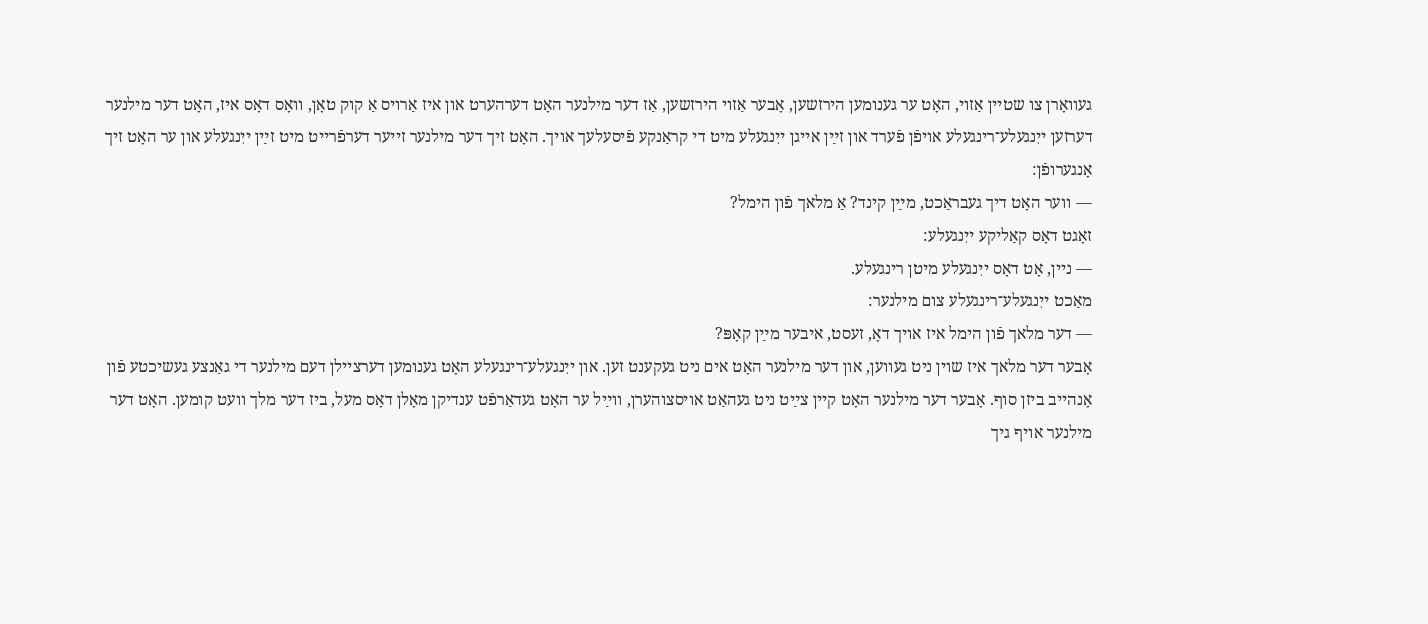געוואָרן צו שטיין אַזוי, האָט ער גענומען הירזשען, אָבער אַזוי הירזשען, אַז דער מילנער האָט דערהערט און איז אַרויס אַ קוק טאָן, וואָס דאָס איז, האָט דער מילנער דערזען ייִנגעלע־רינגעלע אויפֿן פֿערד און זײַן אייגן ייִנגעלע מיט די קראַנקע פֿיסעלעך אויך. האָט זיך דער מילנער זייער דערפֿרייט מיט זײַן ייִנגעלע און ער האָט זיך אָנגערופֿן:
— ווער האָט דיך געבראַכט, מײַן קינד? אַ מלאך פֿון הימל?
זאָגט דאָס קאַליקע ייִנגעלע:
— ניין, אָט דאָס ייִנגעלע מיטן רינגעלע.
מאַכט ייִנגעלע־רינגעלע צום מילנער:
— דער מלאך פֿון הימל איז אויך דאָ, זעסט, איבער מײַן קאָפּ?
אָבער דער מלאך איז שוין ניט געווען, און דער מילנער האָט אים ניט געקענט זען. און ייִנגעלע־רינגעלע האָט גענומען דערציילן דעם מילנער די גאַנצע געשיכטע פֿון אָנהייב ביזן סוף. אָבער דער מילנער האָט קיין צײַט ניט געהאַט אויסצוהערן, ווײַל ער האָט געדאַרפֿט ענדיקן מאָלן דאָס מעל, ביז דער מלך וועט קומען. האָט דער מילנער אויף גיך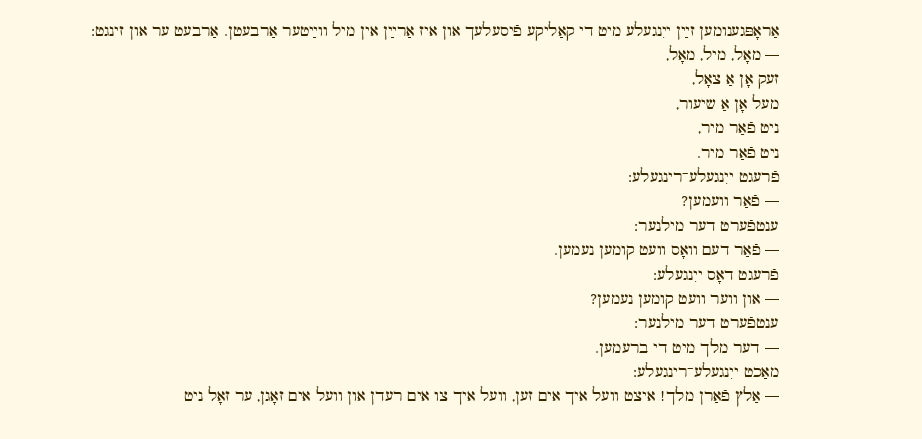אַראָפּגענומען זײַן ייִנגעלע מיט די קאַליקע פֿיסעלעך און איז אַרײַן אין מיל ווײַטער אַרבעטן. אַרבעט ער און זינגט:
— מאָל, מיל, מאָל,
זעק אָן אַ צאָל,
מעל אָן אַ שיעור,
ניט פֿאַר מיר,
ניט פֿאַר מיר.
פֿרעגט ייִנגעלע־רינגעלע:
— פֿאַר וועמען?
ענטפֿערט דער מילנער:
— פֿאַר דעם וואָס וועט קומען נעמען.
פֿרעגט דאָס ייִנגעלע:
— און ווער וועט קומען נעמען?
ענטפֿערט דער מילנער:
— דער מלך מיט די ברעמען.
מאַכט ייִנגעלע־רינגעלע:
— אַלץ פֿאַרן מלך! איצט וועל איך אים זען, וועל איך צו אים רעדן און וועל אים זאָגן, ער זאָל ניט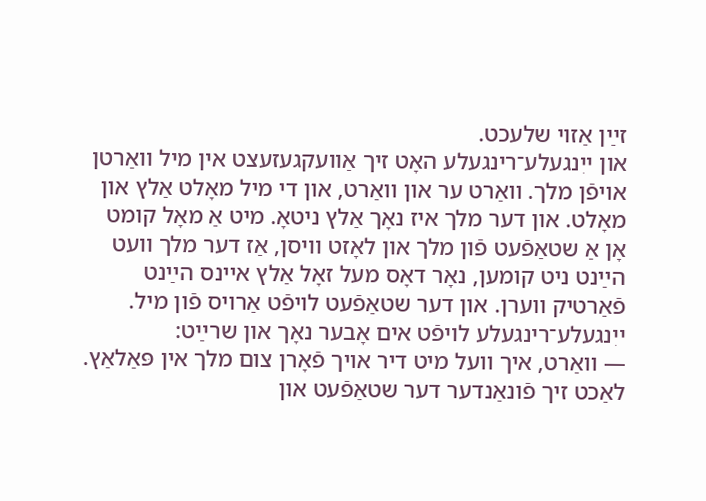זײַן אַזוי שלעכט.
און ייִנגעלע־רינגעלע האָט זיך אַוועקגעזעצט אין מיל וואַרטן אויפֿן מלך. וואַרט ער און וואַרט, און די מיל מאָלט אַלץ און מאָלט. און דער מלך איז נאָך אַלץ ניטאָ. מיט אַ מאָל קומט אָן אַ שטאַפֿעט פֿון מלך און לאָזט וויסן, אַז דער מלך וועט הײַנט ניט קומען, נאָר דאָס מעל זאָל אַלץ איינס הײַנט פֿאַרטיק ווערן. און דער שטאַפֿעט לויפֿט אַרויס פֿון מיל. ייִנגעלע־רינגעלע לויפֿט אים אָבער נאָך און שרײַט:
— וואַרט, איך וועל מיט דיר אויך פֿאָרן צום מלך אין פּאַלאַץ.
לאַכט זיך פֿונאַנדער דער שטאַפֿעט און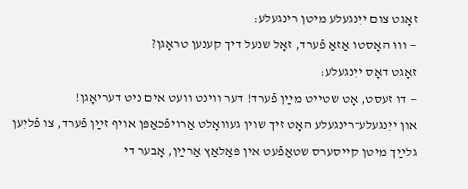זאָגט צום ייִנגעלע מיטן רינגעלע:
— וווּ האָסטו אַזאַ פֿערד, זאָל שנעל דיך קענען טראָגן?
זאָגט דאָס ייִנגעלע:
— דו זעסט, אָט שטייט מײַן פֿערד! דער ווינט וועט אים ניט דעריאָגן!
און ייִנגעלע־רינגעלע האָט זיך שוין געוואָלט אַרויפֿכאַפּן אויף זײַן פֿערד, צו פֿליִען גלײַך מיטן קייסערס שטאַפֿעט אין פּאַלאַץ אַרײַן, אָבער די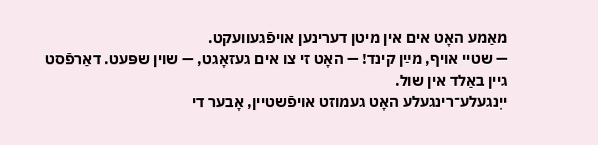מאַמע האָט אים אין מיטן דערינען אויפֿגעוועקט.
— שטיי אויף, מײַן קינד! — האָט זי צו אים געזאָגט, — שוין שפּעט. דאַרפֿסט גיין באַלד אין שול.
ייִנגעלע־רינגעלע האָט געמוזט אויפֿשטיין, אָבער די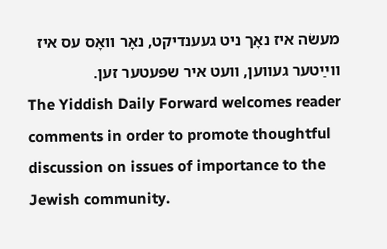מעשׂה איז נאָך ניט געענדיקט, נאָר וואָס עס איז ווײַטער געווען, וועט איר שפּעטער זען.
The Yiddish Daily Forward welcomes reader comments in order to promote thoughtful discussion on issues of importance to the Jewish community.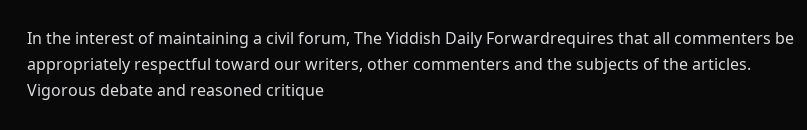In the interest of maintaining a civil forum, The Yiddish Daily Forwardrequires that all commenters be appropriately respectful toward our writers, other commenters and the subjects of the articles. Vigorous debate and reasoned critique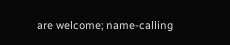are welcome; name-calling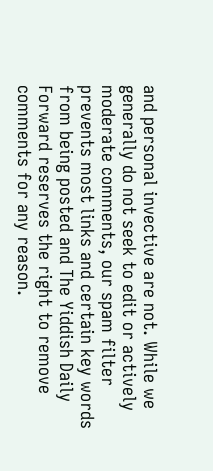and personal invective are not. While we generally do not seek to edit or actively moderate comments, our spam filter prevents most links and certain key words from being posted and The Yiddish Daily Forward reserves the right to remove comments for any reason.